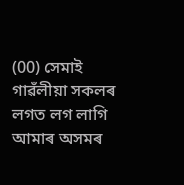(00) সেমাই গাৱঁলীয়া সকলৰ লগত লগ লাগি আমাৰ অসমৰ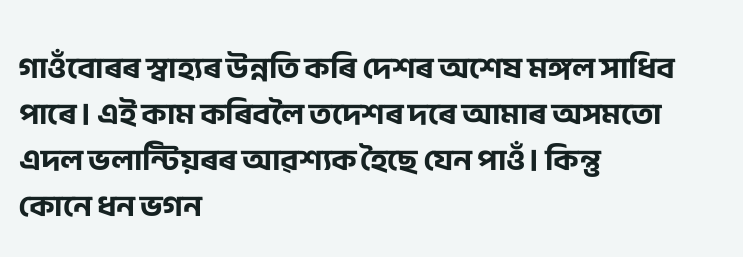গাওঁবোৰৰ স্বাহ্যৰ উন্নতি কৰি দেশৰ অশেষ মঙ্গল সাধিব পাৰে। এই কাম কৰিবলৈ তদেশৰ দৰে আমাৰ অসমতো এদল ভলান্টিয়ৰৰ আৱশ্যক হৈছে যেন পাওঁ। কিন্তু কোনে ধন ভগন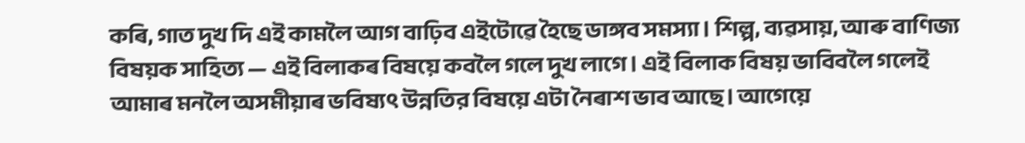কৰি, গাত দুখ দি এই কামলৈ আগ বাঢ়িব এইটোৱে হৈছে ডাঙ্গব সমস্যা। শিল্প, ব্যৱসায়, আৰু বাণিজ্য বিষয়ক সাহিত্য — এই বিলাকৰ বিষয়ে কবলৈ গলে দুখ লাগে। এই বিলাক বিষয় ভাবিবলৈ গলেই আমাৰ মনলৈ অসমীয়াৰ ভবিষ্যৎ উন্নতির বিষয়ে এটা নৈৰাশ ভাব আছে। আগেয়ে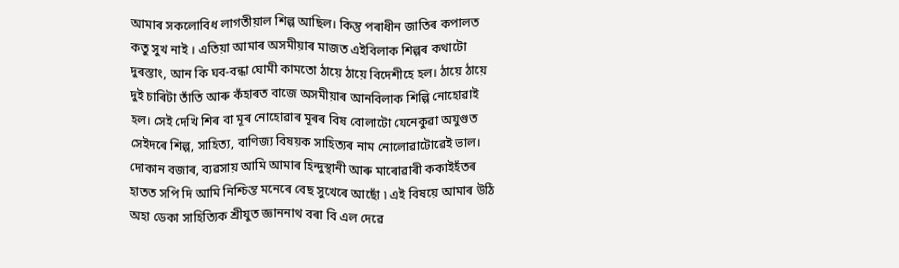আমাৰ সকলোবিধ লাগতীয়াল শিল্প আছিল। কিন্তু পৰাধীন জাতিৰ কপালত কতু সুখ নাই । এতিয়া আমাৰ অসমীয়াৰ মাজত এইবিলাক শিল্পৰ কথাটো দুৰস্তাং, আন কি ঘব-বন্ধা ঘোমী কামতো ঠায়ে ঠায়ে বিদেশীহে হল। ঠায়ে ঠায়ে দুই চাৰিটা তাঁতি আৰু কঁহাৰত বাজে অসমীয়াৰ আনবিলাক শিল্পি নোহোৱাই হল। সেই দেখি শিৰ বা মূৰ নোহোৱাৰ মূৰৰ বিষ বোলাটো যেনেকুৱা অযুগুত সেইদৰে শিল্প, সাহিত্য, বাণিজ্য বিষয়ক সাহিত্যৰ নাম নোলোৱাটোৱেই ভাল। দোকান বজাৰ, ব্যৱসায় আমি আমাৰ হিন্দুস্থানী আৰু মাৰোৱাৰী ককাইহঁতৰ হাতত সপি দি আমি নিশ্চিন্ত মনেৰে বেছ সুখেৰে আছোঁ ৷ এই বিষয়ে আমাৰ উঠি অহা ডেকা সাহিত্যিক শ্ৰীযুত জ্ঞাননাথ বৰা বি এল দেৱে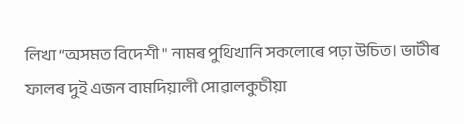লিখা “অসমত বিদেশী " নামৰ পুথিখানি সকলোৰে পঢ়া উচিত। ভাটীৰ ফালৰ দুই এজন বামদিয়ালী সোৱালকুচীয়া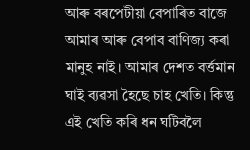আৰু বৰপেটীয়া বেপাৰিত বাজে আমাৰ আৰু বেপাব বাণিজ্য কৰা মানুহ নাই। আমাৰ দেশত বৰ্ত্তমান ঘাই ব্যৱসা হৈছে চাহ খেতি। কিন্তু এই খেতি কৰি ধন ঘটিবলৈ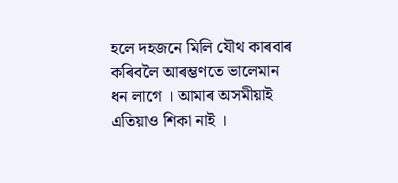হলে দহজনে মিলি যৌথ কাৰবাৰ কৰিবলৈ আৰম্ভণতে ভালেমান ধন লাগে । আমাৰ অসমীয়াই এতিয়াও শিকা নাই ।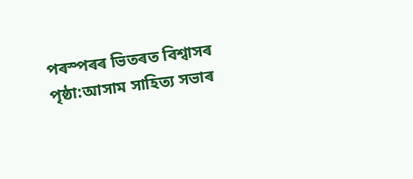পৰস্পৰৰ ভিতৰত বিশ্বাসৰ
পৃষ্ঠা:আসাম সাহিত্য সভাৰ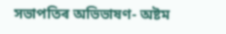সভাপতিৰ অভিভাষণ- অষ্টম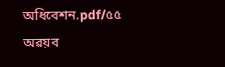অধিবেশন.pdf/৫৫
অৱয়ব